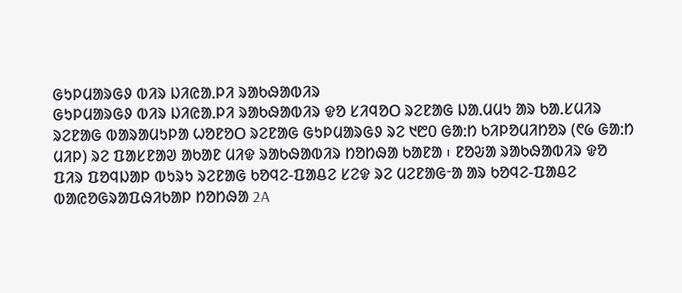ᱜᱩᱞᱢᱟᱨᱜᱽ ᱵᱤᱨ ᱡᱤᱭᱟᱹᱞᱤ ᱨᱟᱠᱷᱟᱵᱤᱨ
ᱜᱩᱞᱢᱟᱨᱜᱽ ᱵᱤᱨ ᱡᱤᱭᱟᱹᱞᱤ ᱨᱟᱠᱷᱟᱵᱤᱨ ᱫᱚ ᱥᱤᱧᱚᱛ ᱨᱮᱱᱟᱜ ᱡᱟᱹᱢᱢᱩ ᱟᱨ ᱠᱟᱹᱥᱢᱤᱨ ᱨᱮᱱᱟᱜ ᱵᱟᱨᱟᱢᱩᱞᱟ ᱦᱚᱱᱚᱛ ᱨᱮᱱᱟᱜ ᱜᱩᱞᱢᱟᱨᱜᱽ ᱨᱮ ᱑᱘᱐ ᱜᱟᱺᱴ ᱠᱤᱞᱚᱢᱤᱴᱚᱨ (᱖᱙ ᱜᱟᱺᱴ ᱢᱤᱞ) ᱨᱮ ᱯᱟᱥᱱᱟᱣ ᱟᱠᱟᱱ ᱢᱤᱫ ᱨᱟᱠᱷᱟᱵᱤᱨ ᱴᱚᱴᱷᱟ ᱠᱟᱱᱟ ᱾ ᱱᱚᱶᱟ ᱨᱟᱠᱷᱟᱵᱤᱨ ᱫᱚ ᱯᱤᱨ ᱯᱚᱧᱡᱟᱞ ᱵᱩᱨᱩ ᱨᱮᱱᱟᱜ ᱠᱚᱧᱮ-ᱯᱟᱪᱮ ᱥᱮᱫ ᱨᱮ ᱢᱮᱱᱟᱜᱼᱟ ᱟᱨ ᱠᱚᱧᱮ-ᱯᱟᱪᱮ ᱵᱟᱭᱚᱜᱨᱟᱯᱷᱤᱠᱟᱞ ᱴᱚᱴᱷᱟ 2A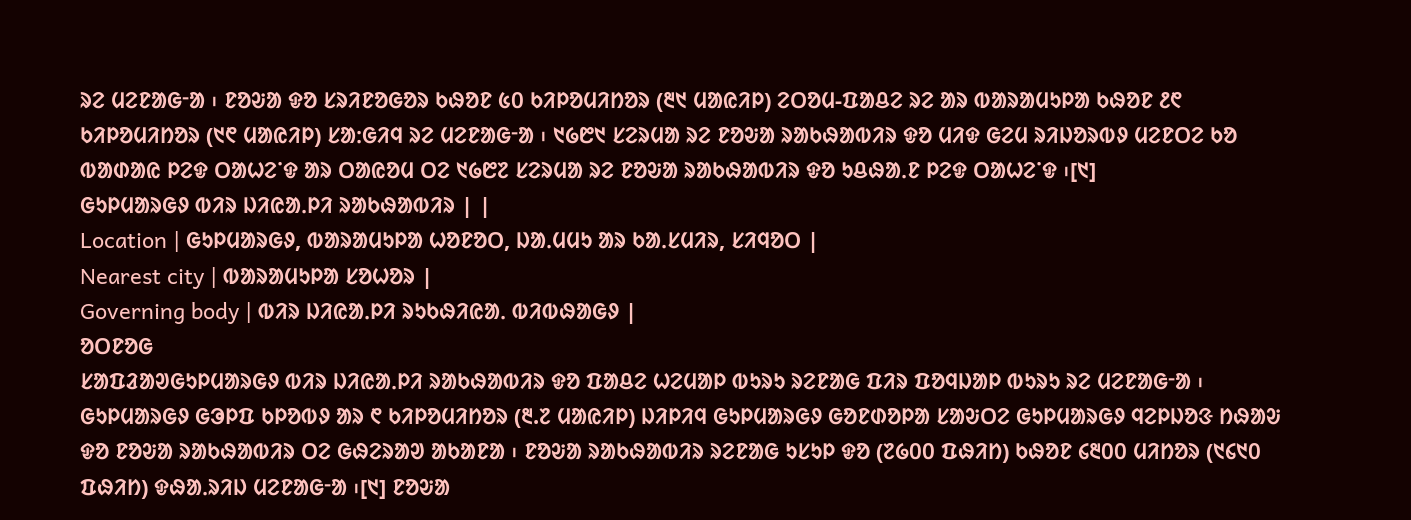ᱨᱮ ᱢᱮᱱᱟᱜᱼᱟ ᱾ ᱱᱚᱶᱟ ᱫᱚ ᱥᱨᱤᱱᱚᱜᱚᱨ ᱠᱷᱚᱱ ᱕᱐ ᱠᱤᱞᱚᱢᱤᱴᱚᱨ (᱓᱑ ᱢᱟᱭᱤᱞ) ᱮᱛᱚᱢ-ᱯᱟᱪᱮ ᱨᱮ ᱟᱨ ᱵᱟᱨᱟᱢᱩᱞᱟ ᱠᱷᱚᱱ ᱒᱖ ᱠᱤᱞᱚᱢᱤᱴᱚᱨ (᱑᱖ ᱢᱟᱭᱤᱞ) ᱥᱟᱺᱜᱤᱧ ᱨᱮ ᱢᱮᱱᱟᱜᱼᱟ ᱾ ᱑᱙᱘᱑ ᱥᱮᱨᱢᱟ ᱨᱮ ᱱᱚᱶᱟ ᱨᱟᱠᱷᱟᱵᱤᱨ ᱫᱚ ᱢᱤᱫ ᱜᱮᱢ ᱨᱤᱡᱚᱨᱵᱽ ᱢᱮᱱᱛᱮ ᱠᱚ ᱵᱟᱰᱟᱭ ᱞᱮᱫ ᱛᱟᱦᱮᱸᱫ ᱟᱨ ᱛᱟᱭᱚᱢ ᱛᱮ ᱑᱙᱘᱗ ᱥᱮᱨᱢᱟ ᱨᱮ ᱱᱚᱶᱟ ᱨᱟᱠᱷᱟᱵᱤᱨ ᱫᱚ ᱩᱪᱷᱟᱹᱱ ᱞᱮᱫ ᱛᱟᱦᱮᱸᱫ ᱾[᱑]
ᱜᱩᱞᱢᱟᱨᱜᱽ ᱵᱤᱨ ᱡᱤᱭᱟᱹᱞᱤ ᱨᱟᱠᱷᱟᱵᱤᱨ | |
Location | ᱜᱩᱞᱢᱟᱨᱜᱽ, ᱵᱟᱨᱟᱢᱩᱞᱟ ᱦᱚᱱᱚᱛ, ᱡᱟᱹᱢᱢᱩ ᱟᱨ ᱠᱟᱹᱥᱢᱤᱨ, ᱥᱤᱧᱚᱛ |
Nearest city | ᱵᱟᱨᱟᱢᱩᱞᱟ ᱥᱚᱦᱚᱨ |
Governing body | ᱵᱤᱨ ᱡᱤᱭᱟᱹᱞᱤ ᱨᱩᱠᱷᱤᱭᱟᱹ ᱵᱤᱵᱷᱟᱜᱽ |
ᱚᱛᱱᱚᱜ
ᱥᱟᱯᱲᱟᱣᱜᱩᱞᱢᱟᱨᱜᱽ ᱵᱤᱨ ᱡᱤᱭᱟᱹᱞᱤ ᱨᱟᱠᱷᱟᱵᱤᱨ ᱫᱚ ᱯᱟᱪᱮ ᱦᱮᱢᱟᱞ ᱵᱩᱨᱩ ᱨᱮᱱᱟᱜ ᱯᱤᱨ ᱯᱚᱧᱡᱟᱞ ᱵᱩᱨᱩ ᱨᱮ ᱢᱮᱱᱟᱜᱼᱟ ᱾ ᱜᱩᱞᱢᱟᱨᱜᱽ ᱜᱳᱞᱯ ᱠᱞᱚᱵᱽ ᱟᱨ ᱖ ᱠᱤᱞᱚᱢᱤᱴᱚᱨ (᱓.᱗ ᱢᱟᱭᱤᱞ) ᱡᱤᱞᱤᱧ ᱜᱩᱞᱢᱟᱨᱜᱽ ᱜᱚᱱᱰᱚᱞᱟ ᱥᱟᱶᱛᱮ ᱜᱩᱞᱢᱟᱨᱜᱽ ᱧᱮᱞᱡᱚᱝ ᱴᱷᱟᱶ ᱫᱚ ᱱᱚᱶᱟ ᱨᱟᱠᱷᱟᱵᱤᱨ ᱛᱮ ᱜᱷᱮᱨᱟᱣ ᱟᱠᱟᱱᱟ ᱾ ᱱᱚᱶᱟ ᱨᱟᱠᱷᱟᱵᱤᱨ ᱨᱮᱱᱟᱜ ᱩᱥᱩᱞ ᱫᱚ (᱗᱙᱐᱐ ᱯᱷᱤᱴ) ᱠᱷᱚᱱ ᱔᱓᱐᱐ ᱢᱤᱴᱚᱨ (᱑᱔᱑᱐ ᱯᱷᱤᱴ) ᱫᱷᱟᱹᱨᱤᱡ ᱢᱮᱱᱟᱜᱼᱟ ᱾[᱑] ᱱᱚᱶᱟ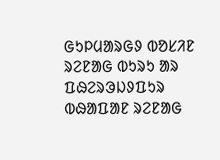ᱜᱩᱞᱢᱟᱨᱜᱽ ᱵᱚᱥᱤᱱ ᱨᱮᱱᱟᱜ ᱵᱩᱨᱩ ᱟᱨ ᱯᱷᱮᱨᱳᱡᱽᱯᱩᱨ ᱵᱷᱟᱯᱟᱱ ᱨᱮᱱᱟᱜ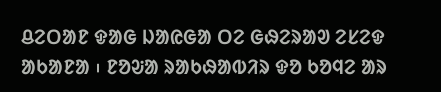ᱪᱮᱛᱟᱱ ᱫᱟᱜ ᱡᱟᱭᱜᱟ ᱛᱮ ᱜᱷᱮᱨᱟᱣ ᱮᱥᱮᱫ ᱟᱠᱟᱱᱟ ᱾ ᱱᱚᱶᱟ ᱨᱟᱠᱷᱟᱵᱤᱨ ᱫᱚ ᱠᱚᱧᱮ ᱟᱨ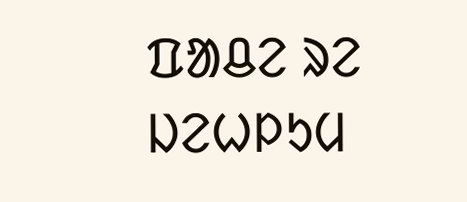ᱯᱟᱪᱮ ᱨᱮ ᱡᱮᱦᱞᱩᱢ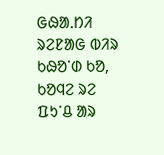ᱜᱷᱟᱹᱴᱤ ᱨᱮᱱᱟᱜ ᱵᱤᱨ ᱠᱷᱚᱸᱰ ᱠᱚ, ᱠᱚᱧᱮ ᱨᱮ ᱯᱩᱸᱪ ᱟᱨ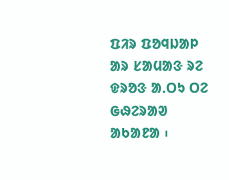ᱯᱤᱨ ᱯᱚᱧᱡᱟᱞ ᱟᱨ ᱥᱟᱢᱟᱝ ᱨᱮ ᱫᱨᱚᱝ ᱟᱹᱛᱩ ᱛᱮ ᱜᱷᱮᱨᱟᱣ ᱟᱠᱟᱱᱟ ᱾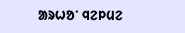ᱟᱨᱦᱚᱸ ᱧᱮᱞᱢᱮ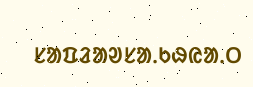ᱥᱟᱯᱲᱟᱣᱥᱟᱹᱠᱷᱭᱟᱹᱛ